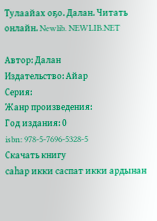Тулаайах оҕо. Далан. Читать онлайн. Newlib. NEWLIB.NET

Автор: Далан
Издательство: Айар
Серия:
Жанр произведения:
Год издания: 0
isbn: 978-5-7696-5328-5
Скачать книгу
саһар икки саспат икки ардынан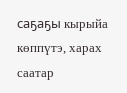саҕаҕы кырыйа көппүтэ, харах саатар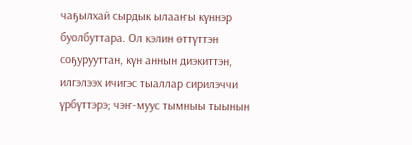чаҕылхай сырдык ылааҥы күннэр буолбуттара. Ол кэлин өттүттэн соҕурууттан, күн аннын диэкиттэн, илгэлээх ичигэс тыаллар сирилэччи үрбүттэрэ; чэҥ-муус тымныы тыынын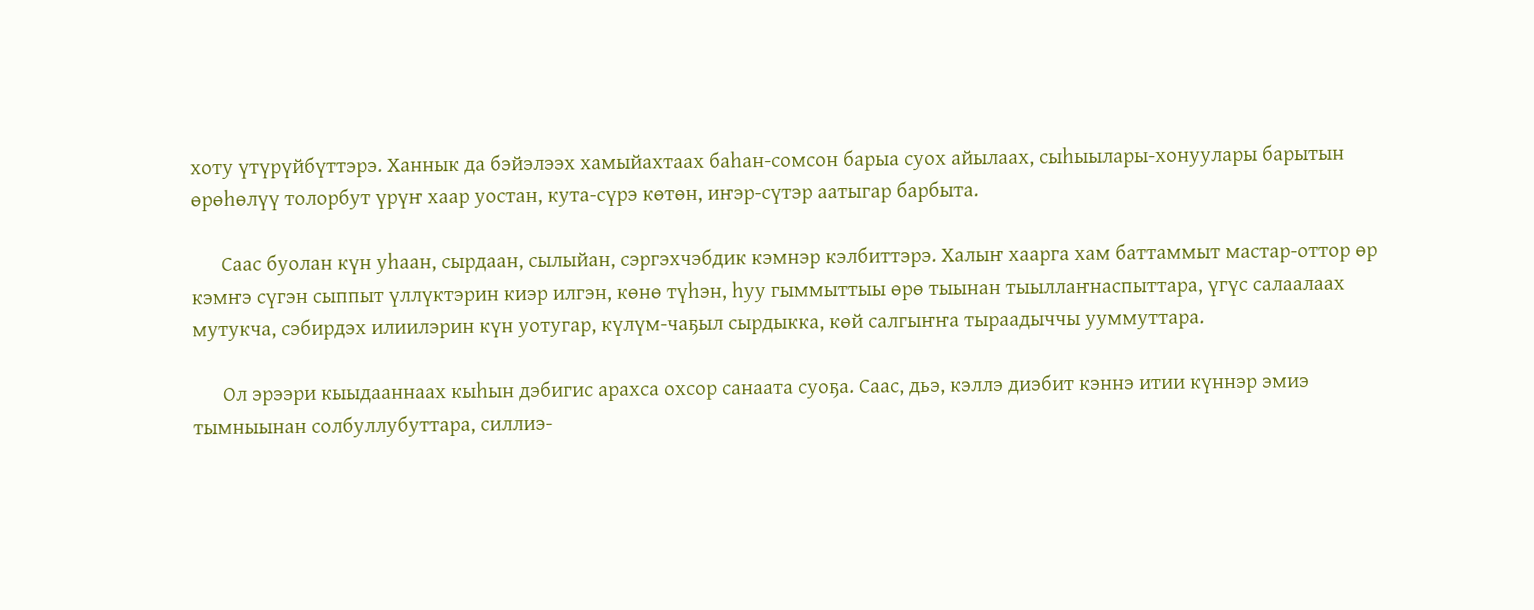хоту үтүрүйбүттэрэ. Ханнык да бэйэлээх хамыйахтаах баһан-сомсон барыа суох айылаах, сыһыылары-хонуулары барытын өрөһөлүү толорбут үрүҥ хаар уостан, кута-сүрэ көтөн, иҥэр-сүтэр аатыгар барбыта.

      Саас буолан күн уһаан, сырдаан, сылыйан, сэргэхчэбдик кэмнэр кэлбиттэрэ. Халыҥ хаарга хам баттаммыт мастар-оттор өр кэмҥэ сүгэн сыппыт үллүктэрин киэр илгэн, көнө түһэн, һуу гыммыттыы өрө тыынан тыыллаҥнаспыттара, үгүс салаалаах мутукча, сэбирдэх илиилэрин күн уотугар, күлүм-чаҕыл сырдыкка, көй салгыҥҥа тыраадыччы ууммуттара.

      Ол эрээри кыыдааннаах кыһын дэбигис арахса охсор санаата суоҕа. Саас, дьэ, кэллэ диэбит кэннэ итии күннэр эмиэ тымныынан солбуллубуттара, силлиэ-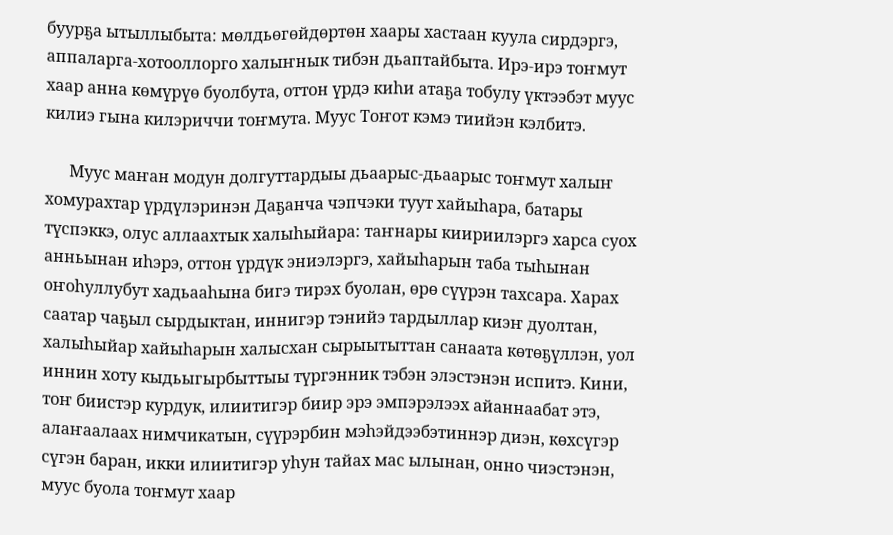буурҕа ытыллыбыта: мөлдьөгөйдөртөн хаары хастаан куула сирдэргэ, аппаларга-хотооллорго халыҥнык тибэн дьаптайбыта. Ирэ-ирэ тоҥмут хаар анна көмүрүө буолбута, оттон үрдэ киһи атаҕа тобулу үктээбэт муус килиэ гына килэриччи тоҥмута. Муус Тоҥот кэмэ тиийэн кэлбитэ.

      Муус маҥан модун долгуттардыы дьаарыс-дьаарыс тоҥмут халыҥ хомурахтар үрдүлэринэн Даҕанча чэпчэки туут хайыһара, батары түспэккэ, олус аллаахтык халыһыйара: таҥнары киириилэргэ харса суох анньынан иһэрэ, оттон үрдүк эниэлэргэ, хайыһарын таба тыһынан оҥоһуллубут хадьааһына бигэ тирэх буолан, өрө сүүрэн тахсара. Харах саатар чаҕыл сырдыктан, иннигэр тэнийэ тардыллар киэҥ дуолтан, халыһыйар хайыһарын халысхан сырыытыттан санаата көтөҕүллэн, уол иннин хоту кыдьыгырбыттыы түргэнник тэбэн элэстэнэн испитэ. Кини, тоҥ биистэр курдук, илиитигэр биир эрэ эмпэрэлээх айаннаабат этэ, алаҥаалаах нимчикатын, сүүрэрбин мэһэйдээбэтиннэр диэн, көхсүгэр сүгэн баран, икки илиитигэр уһун тайах мас ылынан, онно чиэстэнэн, муус буола тоҥмут хаар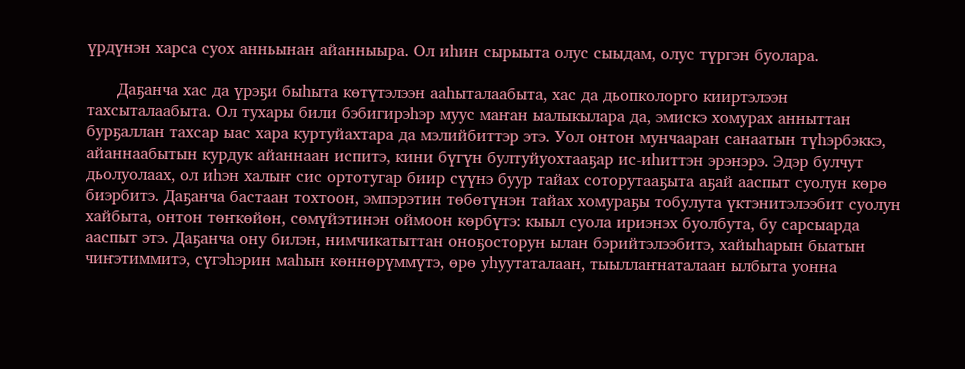үрдүнэн харса суох анньынан айанныыра. Ол иһин сырыыта олус сыыдам, олус түргэн буолара.

      Даҕанча хас да үрэҕи быһыта көтүтэлээн ааһыталаабыта, хас да дьопколорго кииртэлээн тахсыталаабыта. Ол тухары били бэбигирэһэр муус маҥан ыалыкылара да, эмискэ хомурах анныттан бурҕаллан тахсар ыас хара куртуйахтара да мэлийбиттэр этэ. Уол онтон мунчааран санаатын түһэрбэккэ, айаннаабытын курдук айаннаан испитэ, кини бүгүн бултуйуохтааҕар ис-иһиттэн эрэнэрэ. Эдэр булчут дьолуолаах, ол иһэн халыҥ сис ортотугар биир сүүнэ буур тайах соторутааҕыта аҕай ааспыт суолун көрө биэрбитэ. Даҕанча бастаан тохтоон, эмпэрэтин төбөтүнэн тайах хомураҕы тобулута үктэнитэлээбит суолун хайбыта, онтон төҥкөйөн, сөмүйэтинэн оймоон көрбүтэ: кыыл суола ириэнэх буолбута, бу сарсыарда ааспыт этэ. Даҕанча ону билэн, нимчикатыттан оноҕосторун ылан бэрийтэлээбитэ, хайыһарын быатын чиҥэтиммитэ, сүгэһэрин маһын көннөрүммүтэ, өрө уһуутаталаан, тыыллаҥнаталаан ылбыта уонна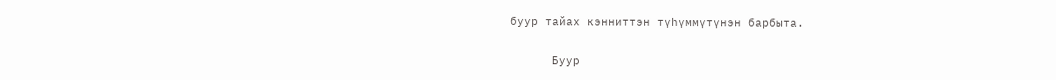буур тайах кэнниттэн түһүммүтүнэн барбыта.

      Буур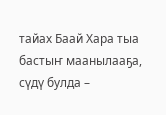тайах Баай Хара тыа бастыҥ маанылааҕа, сүдү булда –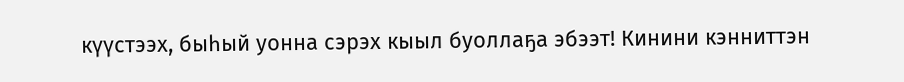күүстээх, быһый уонна сэрэх кыыл буоллаҕа эбээт! Кинини кэнниттэн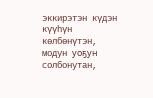эккирэтэн күдэн күүһүн көлбөнүтэн, модун уоҕун солбонутан,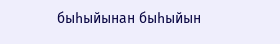быһыйынан быһыйын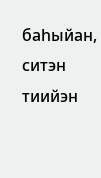баһыйан, ситэн тиийэн